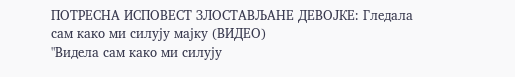ПОТРЕСНА ИСПОВЕСТ ЗЛОСТАВЉАНЕ ДЕВОЈКЕ: Гледала сам како ми силују мајку (ВИДЕО)
"Видела сам како ми силују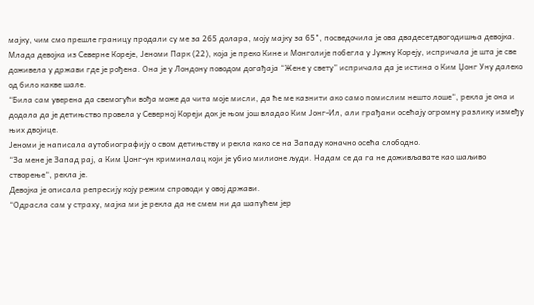мајку, чим смо прешле границу продали су ме за 265 долара, моју мајку за 65", посведочила је ова двадесетдвогодишња девојка.
Млада девојка из Северне Кореје, Јеноми Парк (22), која је преко Кине и Монголије побегла у Јужну Кореју, испричала је шта је све доживела у држави где је рођена. Она је у Лондону поводом догађаја “Жене у свету” испричала да је истина о Ким Џонг Уну далеко од било какве шале.
“Била сам уверена да свемогући вођа може да чита моје мисли, да ће ме казнити ако само помислим нешто лоше“, рекла је она и додала да је детињство провела у Северној Кореји док је њом још владао Ким Јонг-Ил, али грађани осећају огромну разлику између њих двојице.
Јеноми је написала аутобиографију о свом детињству и рекла како се на Западу коначно осећа слободно.
“За мене је Запад рај, а Ким Џонг-ун криминалац који је убио милионе људи. Надам се да га не доживљавате као шаљиво створење“, рекла је.
Девојка је описала репресију коју режим спроводи у овој држави.
“Одрасла сам у страху, мајка ми је рекла да не смем ни да шапућем јер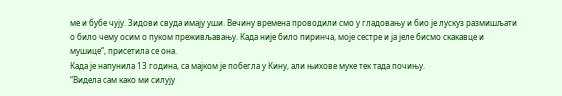ме и бубе чују. Зидови свуда имају уши. Вечину времена проводили смо у гладовању и био је лускуз размишљати о било чему осим о пуком преживљавању. Када није било пиринча, моје сестре и ја јеле бисмо скакавце и мушице“, присетила се она.
Када је напунила 13 година, са мајком је побегла у Кину, али њихове муке тек тада почињу.
“Видела сам како ми силују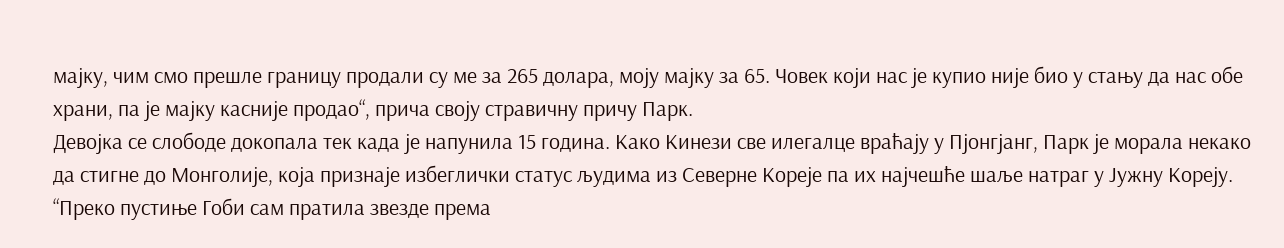мајку, чим смо прешле границу продали су ме за 265 долара, моју мајку за 65. Човек који нас је купио није био у стању да нас обе храни, па је мајку касније продао“, прича своју стравичну причу Парк.
Девојка се слободе докопала тек када је напунила 15 година. Како Кинези све илегалце враћају у Пјонгјанг, Парк је морала некако да стигне до Монголије, која признаје избеглички статус људима из Северне Кореје па их најчешће шаље натраг у Јужну Кореју.
“Преко пустиње Гоби сам пратила звезде према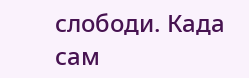слободи. Када сам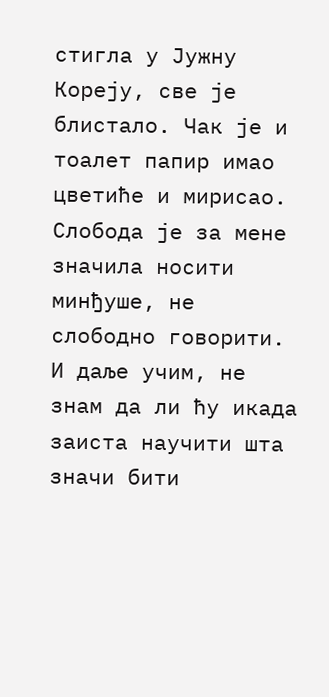стигла у Јужну Кореју, све је блистало. Чак је и тоалет папир имао цветиће и мирисао. Слобода је за мене значила носити минђуше, не слободно говорити. И даље учим, не знам да ли ћу икада заиста научити шта значи бити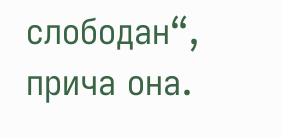слободан“, прича она.